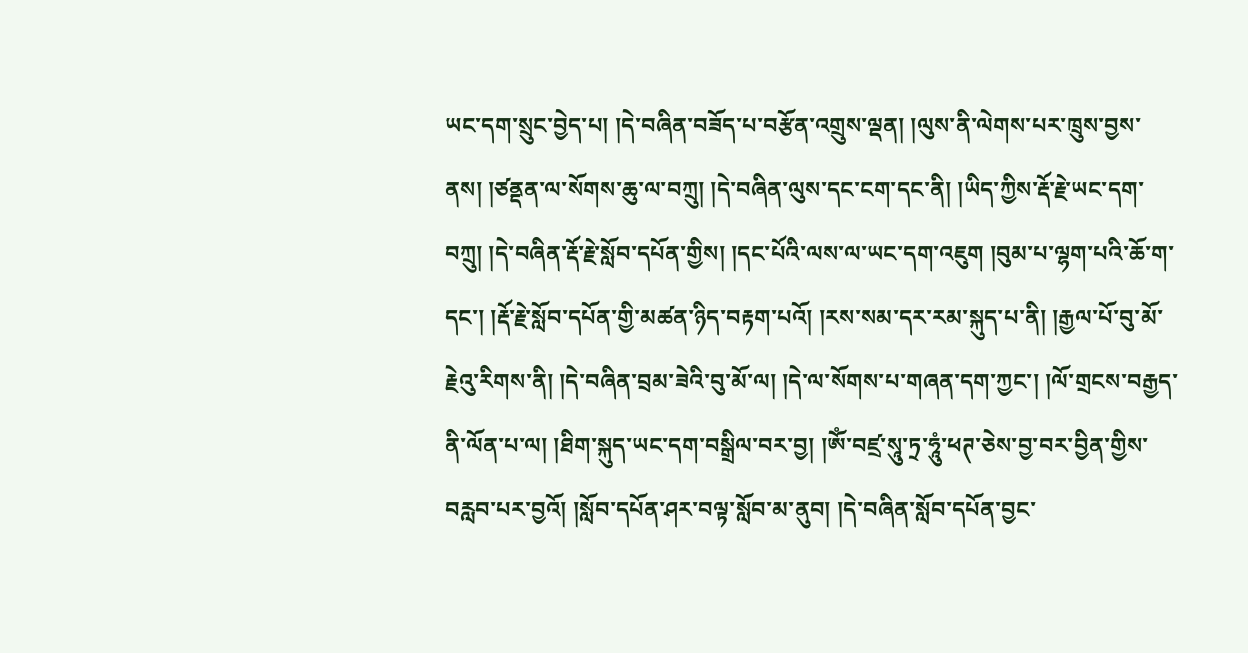ཡང་དག་སྲུང་བྱེད་པ། །དེ་བཞིན་བཟོད་པ་བརྩོན་འགྲུས་ལྡན། །ལུས་ནི་ལེགས་པར་ཁྲུས་བྱས་ནས། །ཙནྡན་ལ་སོགས་ཆུ་ལ་བཀྲུ། །དེ་བཞིན་ལུས་དང་ངག་དང་ནི། །ཡིད་ཀྱིས་རྡོ་རྗེ་ཡང་དག་བཀྲུ། །དེ་བཞིན་རྡོ་རྗེ་སློབ་དཔོན་གྱིས། །དང་པོའི་ལས་ལ་ཡང་དག་འཇུག །བུམ་པ་ལྷག་པའི་ཆོ་ག་དང་། །རྡོ་རྗེ་སློབ་དཔོན་གྱི་མཚན་ཉིད་བརྟག་པའོ། །རས་སམ་དར་རམ་སྐུད་པ་ནི། །རྒྱལ་པོ་བུ་མོ་རྗེའུ་རིགས་ནི། །དེ་བཞིན་བྲམ་ཟེའི་བུ་མོ་ལ། །དེ་ལ་སོགས་པ་གཞན་དག་ཀྱང་། །ལོ་གྲངས་བརྒྱད་ནི་ལོན་པ་ལ། །ཐིག་སྐུད་ཡང་དག་བསྒྲིལ་བར་བྱ། །ཨོཾ་བཛྲ་སཱུ་ཏྲ་ཧཱུཾ་ཕཊ་ཅེས་བྱ་བར་བྱིན་གྱིས་བརླབ་པར་བྱའོ། །སློབ་དཔོན་ཤར་བལྟ་སློབ་མ་ནུབ། །དེ་བཞིན་སློབ་དཔོན་བྱང་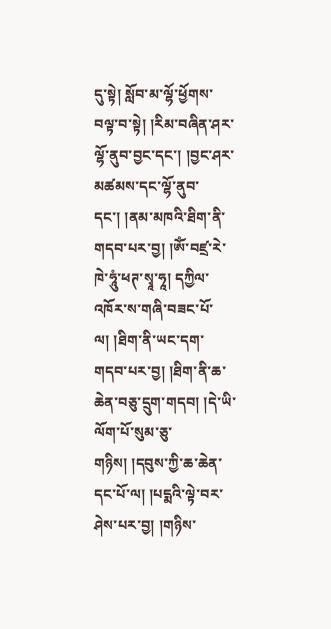དུ་སྟེ། སློབ་མ་ལྷོ་ཕྱོགས་བལྟ་བ་སྟེ། །རིམ་བཞིན་ཤར་ལྷོ་ནུབ་བྱང་དང་། །བྱང་ཤར་མཚམས་དང་ལྷོ་ནུབ་དང་། །ནམ་མཁའི་ཐིག་ནི་གདབ་པར་བྱ། །ཨོཾ་བཛྲ་རེ་ཁེ་ཧཱུཾ་ཕཊ་སྭཱ་ཧཱ། དཀྱིལ་འཁོར་ས་གཞི་བཟང་པོ་ལ། །ཐིག་ནི་ཡང་དག་གདབ་པར་བྱ། །ཐིག་ནི་ཆ་ཆེན་བཅུ་དྲུག་གདབ། །དེ་ཡི་ལོག་པོ་སུམ་ཅུ་གཉིས། །དབུས་ཀྱི་ཆ་ཆེན་དང་པོ་ལ། །པདྨའི་ལྟེ་བར་ཤེས་པར་བྱ། །གཉིས་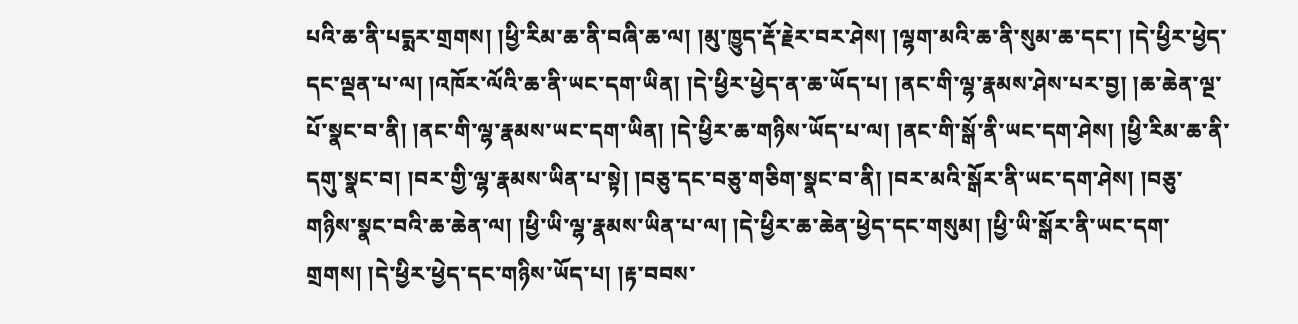པའི་ཆ་ནི་པདྨར་གྲགས། །ཕྱི་རིམ་ཆ་ནི་བཞི་ཆ་ལ། །མུ་ཁྱུད་རྡོ་རྗེར་བར་ཤེས། །ལྷག་མའི་ཆ་ནི་སུམ་ཆ་དང་། །དེ་ཕྱིར་ཕྱེད་དང་ལྡན་པ་ལ། །འཁོར་ལོའི་ཆ་ནི་ཡང་དག་ཡིན། །དེ་ཕྱིར་ཕྱེད་ན་ཆ་ཡོད་པ། །ནང་གི་ལྷ་རྣམས་ཤེས་པར་བྱ། །ཆ་ཆེན་ལྔ་པོ་སྣང་བ་ནི། །ནང་གི་ལྷ་རྣམས་ཡང་དག་ཡིན། །དེ་ཕྱིར་ཆ་གཉིས་ཡོད་པ་ལ། །ནང་གི་སྒོ་ནི་ཡང་དག་ཤེས། །ཕྱི་རིམ་ཆ་ནི་དགུ་སྣང་བ། །བར་གྱི་ལྷ་རྣམས་ཡིན་པ་སྟེ། །བཅུ་དང་བཅུ་གཅིག་སྣང་བ་ནི། །བར་མའི་སྒོར་ནི་ཡང་དག་ཤེས། །བཅུ་གཉིས་སྣང་བའི་ཆ་ཆེན་ལ། །ཕྱི་ཡི་ལྷ་རྣམས་ཡིན་པ་ལ། །དེ་ཕྱིར་ཆ་ཆེན་ཕྱེད་དང་གསུམ། །ཕྱི་ཡི་སྒོར་ནི་ཡང་དག་གྲགས། །དེ་ཕྱིར་ཕྱེད་དང་གཉིས་ཡོད་པ། །རྟ་བབས་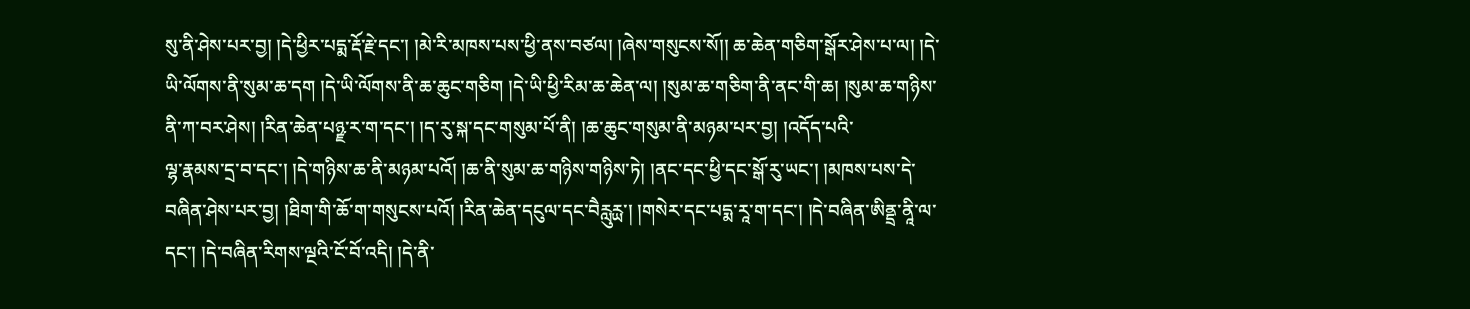སུ་ནི་ཤེས་པར་བྱ། །དེ་ཕྱིར་པདྨ་རྡོ་རྗེ་དང་། །མེ་རི་མཁས་པས་ཕྱི་ནས་བཙལ། །ཞེས་གསུངས་སོ།། ཆ་ཆེན་གཅིག་སྒོར་ཤེས་པ་ལ། །དེ་ཡི་ལོགས་ནི་སུམ་ཆ་དག །དེ་ཡི་ལོགས་ནི་ཆ་ཆུང་གཅིག །དེ་ཡི་ཕྱི་རིམ་ཆ་ཆེན་ལ། །སུམ་ཆ་གཅིག་ནི་ནང་གི་ཆ། །སུམ་ཆ་གཉིས་ནི་ཀ་བར་ཤེས། །རིན་ཆེན་པཉྫ་ར་ག་དང་། །ད་རུ་སྐ་དང་གསུམ་པོ་ནི། །ཆ་ཆུང་གསུམ་ནི་མཉམ་པར་བྱ། །འདོད་པའི་
ལྷ་རྣམས་དྲ་བ་དང་། །དེ་གཉིས་ཆ་ནི་མཉམ་པའོ། །ཆ་ནི་སུམ་ཆ་གཉིས་གཉིས་ཏེ། །ནང་དང་ཕྱི་དང་སྒོ་རུ་ཡང་། །མཁས་པས་དེ་བཞིན་ཤེས་པར་བྱ། །ཐིག་གི་ཆོ་ག་གསུངས་པའོ། །རིན་ཆེན་དངུལ་དང་བཻརླུཪྻ་། །གསེར་དང་པདྨ་རཱ་ག་དང་། །དེ་བཞིན་ཨིནྡྲ་ནཱི་ལ་དང་། །དེ་བཞིན་རིགས་ལྔའི་ངོ་བོ་འདི། །དེ་ནི་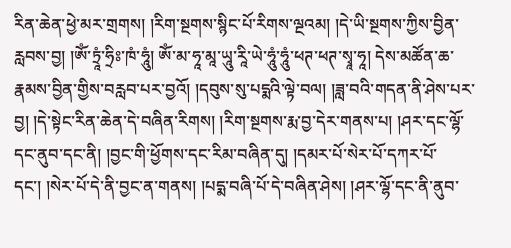རིན་ཆེན་ཕྱེ་མར་གྲགས། །རིག་སྔགས་སྙིང་པོ་རིགས་ལྔའམ། །དེ་ཡི་སྔགས་ཀྱིས་བྱིན་རླབས་བྱ། །ཨོཾ་ཏྲཱཾ་ཧྲིཿ་ཁཾ་ཧཱུཾ། ཨོཾ་མ་ཧཱ་མཱ་ཡཱུ་རཱི་ཡེ་ཧཱུཾ་ཧཱུཾ་ཕཊ་ཕཊ་སྭཱ་ཧཱ། དེས་མཚོན་ཆ་རྣམས་བྱིན་གྱིས་བརླབ་པར་བྱའོ། །དབུས་སུ་པདྨའི་ལྟེ་བལ། །ཟླ་བའི་གདན་ནི་ཤེས་པར་བྱ། །དེ་སྟེང་རིན་ཆེན་དེ་བཞིན་རིགས། །རིག་སྔགས་རྨ་བྱ་དེར་གནས་པ། །ཤར་དང་ལྷོ་དང་ནུབ་དང་ནི། །བྱང་གི་ཕྱོགས་དང་རིམ་བཞིན་དུ། །དམར་པོ་སེར་པོ་དཀར་པོ་དང་། །སེར་པོ་དེ་ནི་བྱང་ན་གནས། །པདྨ་བཞི་པོ་དེ་བཞིན་ཤེས། །ཤར་ལྷོ་དང་ནི་ནུབ་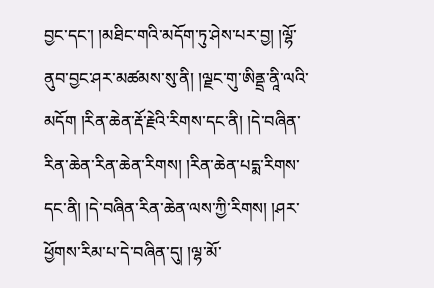བྱང་དང་། །མཐིང་གའི་མདོག་ཏུ་ཤེས་པར་བྱ། །ལྷོ་ནུབ་བྱང་ཤར་མཚམས་སུ་ནི། །ལྗང་གུ་ཨིནྡྲ་ནཱི་ལའི་མདོག །རིན་ཆེན་རྡོ་རྗེའི་རིགས་དང་ནི། །དེ་བཞིན་རིན་ཆེན་རིན་ཆེན་རིགས། །རིན་ཆེན་པདྨ་རིགས་དང་ནི། །དེ་བཞིན་རིན་ཆེན་ལས་ཀྱི་རིགས། །ཤར་ཕྱོགས་རིམ་པ་དེ་བཞིན་དུ། །ལྷ་མོ་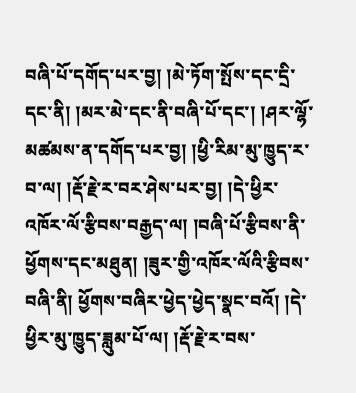བཞི་པོ་དགོད་པར་བྱ། །མེ་ཏོག་སྤོས་དང་དྲི་དང་ནི། །མར་མེ་དང་ནི་བཞི་པོ་དང་། །ཤར་ལྷོ་མཚམས་ན་དགོད་པར་བྱ། །ཕྱི་རིམ་མུ་ཁྱུད་ར་བ་ལ། །རྡོ་རྗེ་ར་བར་ཤེས་པར་བྱ། །དེ་ཕྱིར་འཁོར་ལོ་རྩིབས་བརྒྱད་ལ། །བཞི་པོ་རྩིབས་ནི་ཕྱོགས་དང་མཐུན། །ཟུར་གྱི་འཁོར་ལོའི་རྩིབས་བཞི་ནི། ཕྱོགས་བཞིར་ཕྱེད་ཕྱེད་སྣང་བའོ། །དེ་ཕྱིར་མུ་ཁྱུད་ཟླུམ་པོ་ལ། །རྡོ་རྗེ་ར་བས་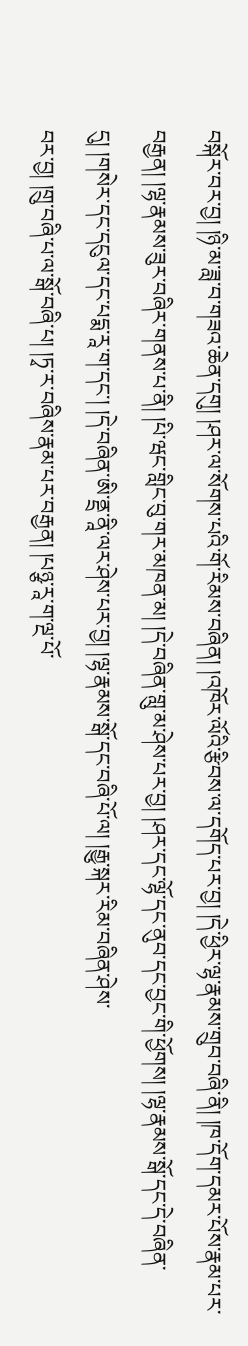བསྐོར་བར་བྱ། །ཉི་མ་ཟླ་བ་གཟའ་ཆེན་དགུ། །ཤར་ལ་སོགས་པའི་གོ་རིམས་བཞིན། །འཁོར་ལོའི་རྩིབས་ལ་དགོད་པར་བྱ། །དེ་ཕྱིར་ལྷ་རྣམས་གྲུབ་བཞི་ནི། །ཁ་དོག་དམར་པོས་རྣམ་པར་བརྒྱན། །ལྷ་རྣམས་ཟུར་བཞིར་གནས་པ་ནི། །པི་ཝང་གླིང་བུ་གར་མཁན་མ། །དེ་བཞིན་གླུ་མ་ཤེས་པར་བྱ། །ཤར་དང་ལྷོ་དང་ནུབ་དང་བྱང་གི་ཕྱོགས། །ལྷ་རྣམས་སྒོ་དང་དེ་བཞིན་དུ། །གསེར་དང་དངུལ་དང་པདྨ་རཱ་ག་དང་། །དེ་བཞིན་ཨི་ནྡྲ་ནཱི་ལར་ཤེས་པར་བྱ། །ལྷ་རྣམས་སྒོ་དང་བཞི་པོ་ལ། །རྒྱུ་སྐར་རིམ་བཞིན་ཤེས་
བར་བྱ། །གྲུ་བཞི་པ་ལ་སྒོ་བཞི་པ། །ཏྭ་ར་བཞིས་རྣམ་པར་བརྒྱན། །པཉྩ་རཱ་ག་ལྔ་པོ་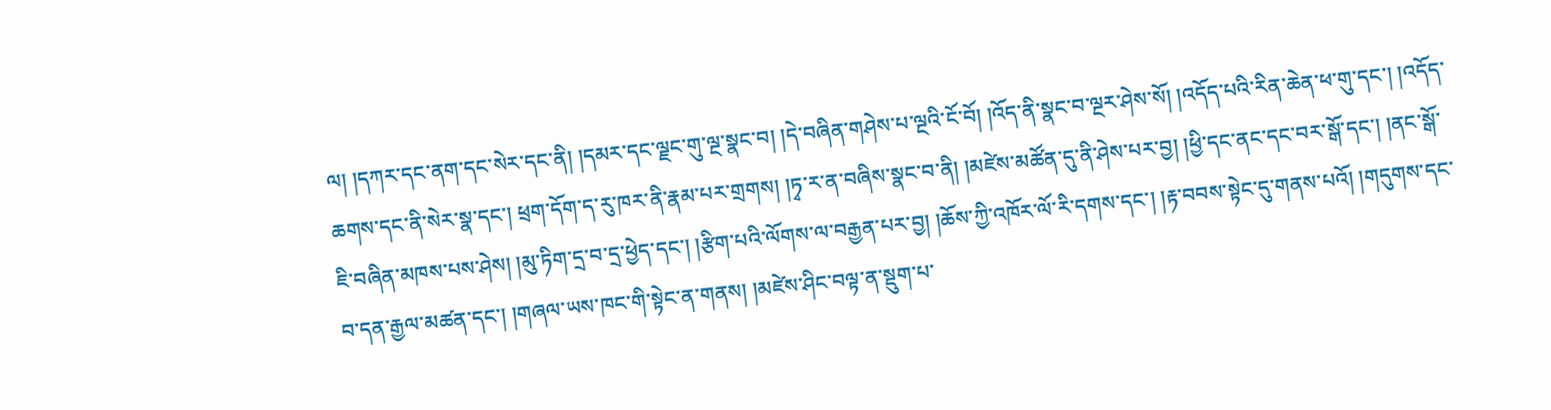ལ། །དཀར་དང་ནག་དང་སེར་དང་ནི། །དམར་དང་ལྗང་གུ་ལྔ་སྣང་བ། །དེ་བཞིན་གཤེས་པ་ལྔའི་ངོ་བོ། །འོད་ནི་སྣང་བ་ལྔར་ཤེས་སོ། །འདོད་པའི་རིན་ཆེན་ཕ་གུ་དང་། །འདོད་ཆགས་དང་ནི་སེར་སྣ་དང་། ཕྲག་དོག་ད་རུ་ཁར་ནི་རྣམ་པར་གྲགས། །ཏྭ་ར་ན་བཞིས་སྣང་བ་ནི། །མཛེས་མཚོན་དུ་ནི་ཤེས་པར་བྱ། །ཕྱི་དང་ནང་དང་བར་སྒོ་དང་། །ནང་སྒོ་ཇི་བཞིན་མཁས་པས་ཤེས། །མུ་ཏིག་དྲ་བ་དྲ་ཕྱེད་དང་། །རྩིག་པའི་ལོགས་ལ་བརྒྱན་པར་བྱ། །ཆོས་ཀྱི་འཁོར་ལོ་རི་དགས་དང་། །རྟ་བབས་སྟེང་དུ་གནས་པའོ། །གདུགས་དང་བ་དན་རྒྱལ་མཚན་དང་། །གཞལ་ཡས་ཁང་གི་སྟེང་ན་གནས། །མཛེས་ཤིང་བལྟ་ན་སྡུག་པ་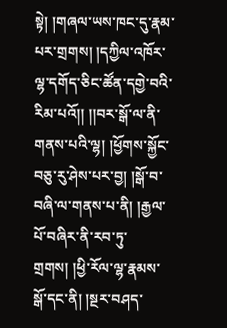སྟེ། །གཞལ་ཡས་ཁང་དུ་རྣམ་པར་གྲགས། །དཀྱིལ་འཁོར་ལྷ་དགོད་ཅིང་ཚོན་དགྱེ་བའི་རིམ་པའོ།། །།བར་སྒོ་ལ་ནི་གནས་པའི་ལྷ། །ཕྱོགས་སྐྱོང་བཅུ་རུ་ཤེས་པར་བྱ། །སྒོ་བ་བཞི་ལ་གནས་པ་ནི། །རྒྱལ་པོ་བཞིར་ནི་རབ་ཏུ་གྲགས། །ཕྱི་རོལ་ལྷ་རྣམས་སྒོ་དང་ནི། །སྔར་བཤད་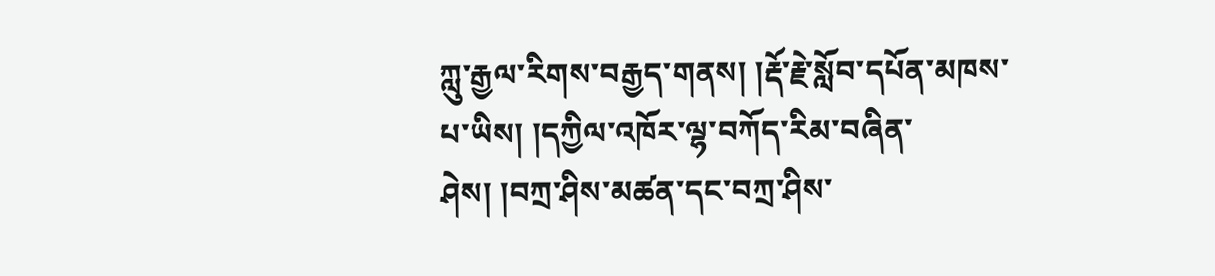ཀླུ་རྒྱལ་རིགས་བརྒྱད་གནས། །རྡོ་རྗེ་སློབ་དཔོན་མཁས་པ་ཡིས། །དཀྱིལ་འཁོར་ལྷ་བཀོད་རིམ་བཞིན་ཤེས། །བཀྲ་ཤིས་མཚན་དང་བཀྲ་ཤིས་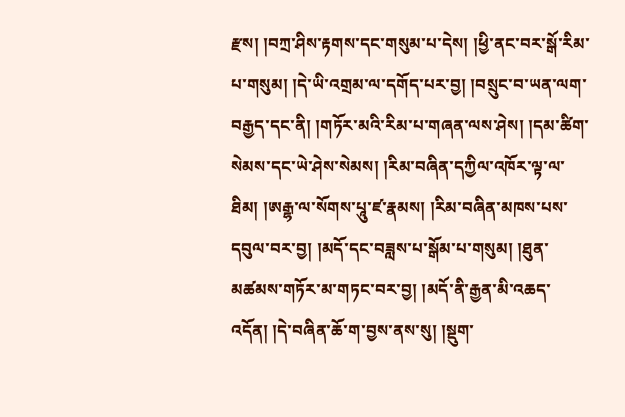རྫས། །བཀྲ་ཤིས་རྟགས་དང་གསུམ་པ་དེས། །ཕྱི་ནང་བར་སྒོ་རིམ་པ་གསུམ། །དེ་ཡི་འགྲམ་ལ་དགོད་པར་བྱ། །བསྲུང་བ་ཡན་ལག་བརྒྱད་དང་ནི། །གཏོར་མའི་རིམ་པ་གཞན་ལས་ཤེས། །དམ་ཚིག་སེམས་དང་ཡེ་ཤེས་སེམས། །རིམ་བཞིན་དཀྱིལ་འཁོར་ལྟ་ལ་ཐིམ། །ཨརྒྷ་ལ་སོགས་པཱུ་ཛ་རྣམས། །རིམ་བཞིན་མཁས་པས་དབུལ་བར་བྱ། །མདོ་དང་བཟླས་པ་སྒོམ་པ་གསུམ། །ཐུན་མཚམས་གཏོར་མ་གཏང་བར་བྱ། །མདོ་ནི་རྒྱན་མི་འཆད་འདོན། །དེ་བཞིན་ཆོ་ག་བྱས་ནས་སུ། །སྡུག་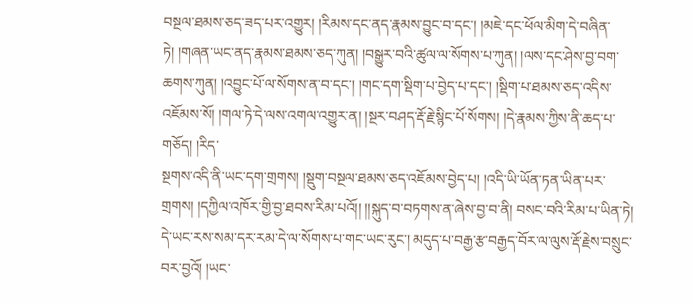བསྔལ་ཐམས་ཅད་ཟད་པར་འགྱུར། །རིམས་དང་ནད་རྣམས་བྱུང་བ་དང་། །མཇེ་དང་ཕོལ་མིག་དེ་བཞིན་ཏེ། །གཞན་ཡང་ནད་རྣམས་ཐམས་ཅད་ཀུན། །བསྒྱུར་བའི་ཚུལ་ལ་སོགས་པ་ཀུན། །ལས་དང་ཤེས་བྱ་བག་ཆགས་ཀུན། །འབྱུང་པོ་ལ་སོགས་ན་བ་དང་། །གང་དག་སྡིག་པ་བྱེད་པ་དང་། །སྡིག་པ་ཐམས་ཅད་འདིས་འཇོམས་སོ། །གལ་ཏེ་དེ་ལས་འགལ་འགྱུར་ན། །སྔར་བཤད་རྡོ་རྗེ་སྙིང་པོ་སོགས། །དེ་རྣམས་ཀྱིས་ནི་ཆད་པ་གཅོད། །རིད་
སྔགས་འདི་ནི་ཡང་དག་གྲགས། །སྡུག་བསྔལ་ཐམས་ཅད་འཇོམས་བྱེད་པ། །འདི་ཡི་ཡོན་ཏན་ཡིན་པར་གྲགས། །དཀྱིལ་འཁོར་གྱི་བྱ་ཐབས་རིམ་པའོ།། །།སྐུད་བ་བཏགས་ན་ཞེས་བྱ་བ་ནི། བསང་བའི་རིམ་པ་ཡིན་ཏེ། དེ་ཡང་རས་སམ་དར་རམ་དེ་ལ་སོགས་པ་གང་ཡང་རུང་། མདུད་པ་བརྒྱ་རྩ་བརྒྱད་བོར་ལ་ལུས་རྡོ་རྗེས་བསྲུང་བར་བྱའོ། །ཡང་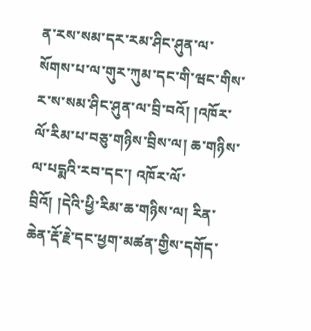ན་རས་སམ་དར་རམ་ཤིང་ཤུན་ལ་སོགས་པ་ལ་གུར་ཀུམ་དང་གི་ཝང་གིས་ར་ས་སམ་ཤིང་ཤུན་ལ་བྲི་བའོ། །འཁོར་ལོ་རིམ་པ་བཅུ་གཉིས་བྲིས་ལ། ཆ་གཉིས་ལ་པདྨའི་རབ་དང་། འཁོར་ལོ་བྲིའོ། །དེའི་ཕྱི་རིམ་ཆ་གཉིས་ལ། རིན་ཆེན་རྡོ་རྗེ་དང་ཕྱག་མཚན་གྱིས་དགོད་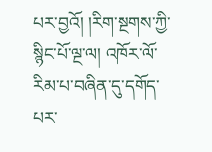པར་བྱའོ། །རིག་སྔགས་ཀྱི་སྙིང་པོ་ལྔ་ལ། འཁོར་ལོ་རིམ་པ་བཞིན་དུ་དགོད་པར་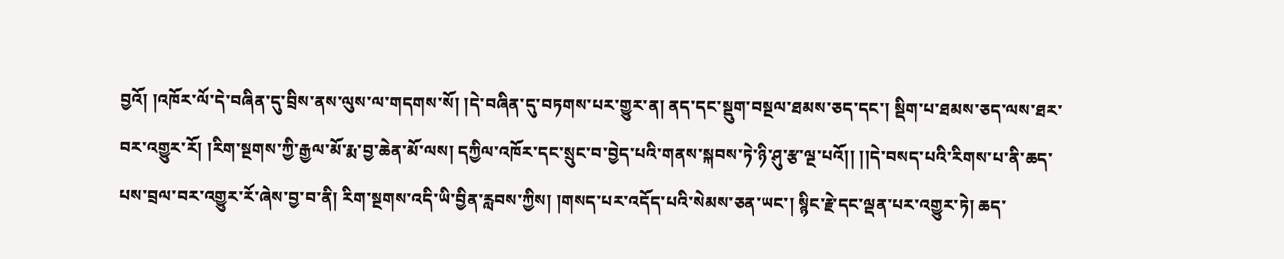བྱའོ། །འཁོར་ལོ་དེ་བཞིན་དུ་བྲིས་ནས་ལུས་ལ་གདགས་སོ། །དེ་བཞིན་དུ་བཏགས་པར་གྱུར་ན། ནད་དང་སྡུག་བསྔལ་ཐམས་ཅད་དང་། སྡིག་པ་ཐམས་ཅད་ལས་ཐར་བར་འགྱུར་རོ། །རིག་སྔགས་ཀྱི་རྒྱལ་མོ་རྨ་བྱ་ཆེན་མོ་ལས། དཀྱིལ་འཁོར་དང་སྲུང་བ་བྱེད་པའི་གནས་སྐབས་ཏེ་ཉི་ཤུ་རྩ་ལྔ་པའོ།། །།དེ་བསད་པའི་རིགས་པ་ནི་ཆད་པས་བྲལ་བར་འགྱུར་རོ་ཞེས་བྱ་བ་ནི། རིག་སྔགས་འདི་ཡི་བྱིན་རླབས་ཀྱིས། །གསད་པར་འདོད་པའི་སེམས་ཅན་ཡང་། སྙིང་རྗེ་དང་ལྡན་པར་འགྱུར་ཏེ། ཆད་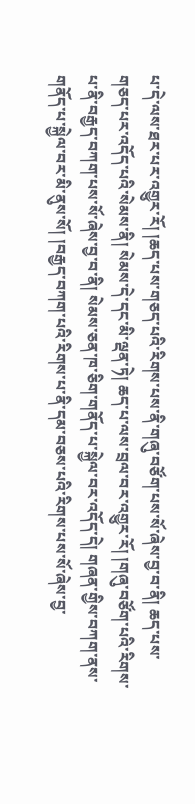པ་དེ་ལས་ཐར་པར་འགྱུར་རོ། །ཆད་པས་གཅད་པའི་རིགས་པས་ནི་གཞུ་བཙོག་པས་སོ་ཞེས་བྱ་བ་ནི། ཆད་པས་གཅད་པར་འདོད་པའི་སེམས་ནི། སེམས་དེ་དང་མི་ལྡན་ཏེ། ཆད་པ་ལས་བྲལ་བར་འགྱུར་རོ། །གཞུ་བཙོག་པའི་རིགས་པ་ནི་བརྒྱད་བཀག་པས་སོ་ཞེས་བྱ་བ་ནི། སེམས་ཅན་ཁ་ཅིག་གནོད་པ་སྐྱེལ་བར་འདོད་དེ། གཞན་གྱིས་བཀག་ནས་གནོད་པ་སྐྱེལ་བར་མི་ནུས་སོ། །བརྒྱད་བཀག་པའི་རིགས་པ་ནི་དམ་བཅས་པའི་རིགས་པས་སོ་ཞེས་བྱ་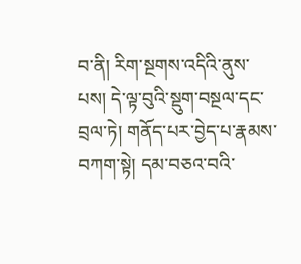བ་ནི། རིག་སྔགས་འདིའི་ནུས་པས། དེ་ལྟ་བུའི་སྡུག་བསྔལ་དང་བྲལ་ཏེ། གནོད་པར་བྱེད་པ་རྣམས་བཀག་སྟེ། དམ་བཅའ་བའི་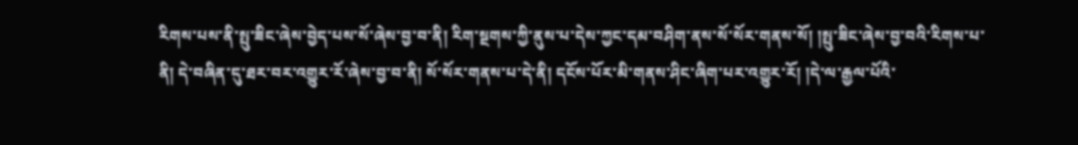རིགས་པས་ནི་སྤུ་ཟིང་ཞེས་བྱེད་པས་སོ་ཞེས་བྱ་བ་ནི། རིག་སྔགས་ཀྱི་ནུས་པ་དེས་ཀྱང་དམ་བཤིག་ནས་སོ་སོར་གནས་སོ། །སྤུ་ཟིང་ཞེས་བྱ་བའི་རིགས་པ་
ནི། དེ་བཞིན་དུ་ཐར་བར་འགྱུར་རོ་ཞེས་བྱ་བ་ནི། སོ་སོར་གནས་པ་དེ་ནི། དངོས་པོར་མི་གནས་ཤིང་ཞིག་པར་འགྱུར་རོ། །དེ་ལ་རྒྱལ་པོའི་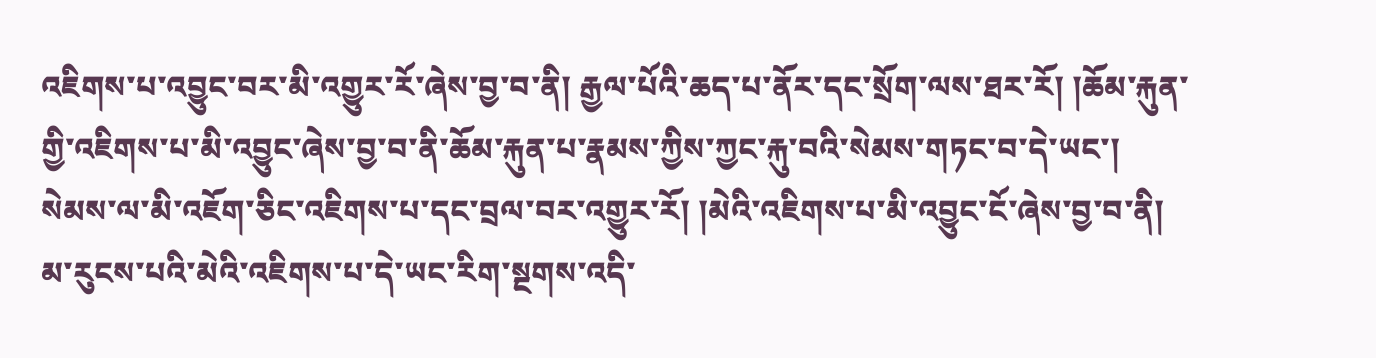འཇིགས་པ་འབྱུང་བར་མི་འགྱུར་རོ་ཞེས་བྱ་བ་ནི། རྒྱལ་པོའི་ཆད་པ་ནོར་དང་སྲོག་ལས་ཐར་རོ། །ཆོམ་རྐུན་གྱི་འཇིགས་པ་མི་འབྱུང་ཞེས་བྱ་བ་ནི་ཆོམ་རྐུན་པ་རྣམས་ཀྱིས་ཀྱང་རྐུ་བའི་སེམས་གཏང་བ་དེ་ཡང་། སེམས་ལ་མི་འཇོག་ཅིང་འཇིགས་པ་དང་བྲལ་བར་འགྱུར་རོ། །མེའི་འཇིགས་པ་མི་འབྱུང་ངོ་ཞེས་བྱ་བ་ནི། མ་རུངས་པའི་མེའི་འཇིགས་པ་དེ་ཡང་རིག་སྔགས་འདི་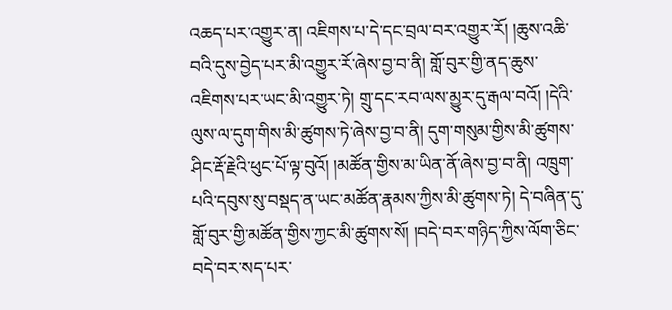འཆད་པར་འགྱུར་ན། འཇིགས་པ་དེ་དང་བྲལ་བར་འགྱུར་རོ། །ཆུས་འཆི་བའི་དུས་བྱེད་པར་མི་འགྱུར་རོ་ཞེས་བྱ་བ་ནི། གློ་བུར་གྱི་ནད་ཆུས་འཇིགས་པར་ཡང་མི་འགྱུར་ཏེ། གྲུ་དང་རབ་ལས་མྱུར་དུ་རྒལ་བའོ། །དེའི་ལུས་ལ་དུག་གིས་མི་ཚུགས་ཏེ་ཞེས་བྱ་བ་ནི། དུག་གསུམ་གྱིས་མི་ཚུགས་ཤིང་རྡོ་རྗེའི་ཕུང་པོ་ལྟ་བུའོ། །མཚོན་གྱིས་མ་ཡིན་ནོ་ཞེས་བྱ་བ་ནི། འཁྲུག་པའི་དབུས་སུ་བསྡད་ན་ཡང་མཚོན་རྣམས་ཀྱིས་མི་ཚུགས་ཏེ། དེ་བཞིན་དུ་གློ་བུར་གྱི་མཚོན་གྱིས་ཀྱང་མི་ཚུགས་སོ། །བདེ་བར་གཉིད་ཀྱིས་ལོག་ཅིང་བདེ་བར་སད་པར་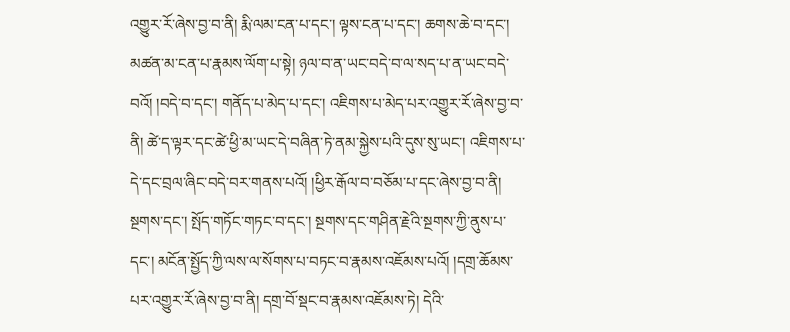འགྱུར་རོ་ཞེས་བྱ་བ་ནི། རྨི་ལམ་ངན་པ་དང་། ལྟས་ངན་པ་དང་། ཆགས་ཆེ་བ་དང་། མཚན་མ་ངན་པ་རྣམས་ལོག་པ་སྟེ། ཉལ་བ་ན་ཡང་བདེ་བ་ལ་སད་པ་ན་ཡང་བདེ་བའོ། །བདེ་བ་དང་། གནོད་པ་མེད་པ་དང་། འཇིགས་པ་མེད་པར་འགྱུར་རོ་ཞེས་བྱ་བ་ནི། ཚེ་ད་ལྟར་དང་ཚེ་ཕྱི་མ་ཡང་དེ་བཞིན་ཏེ་ནམ་སྐྱེས་པའི་དུས་སུ་ཡང་། འཇིགས་པ་དེ་དང་བྲལ་ཞིང་བདེ་བར་གནས་པའོ། །ཕྱིར་རྒོལ་བ་བཅོམ་པ་དང་ཞེས་བྱ་བ་ནི། སྔགས་དང་། སྤོད་གཏོང་གཏང་བ་དང་། སྔགས་དང་གཤིན་རྗེའི་སྔགས་ཀྱི་ནུས་པ་དང་། མངོན་སྤྱོད་ཀྱི་ལས་ལ་སོགས་པ་བཏང་བ་རྣམས་འཇོམས་པའོ། །དགྲ་ཆོམས་པར་འགྱུར་རོ་ཞེས་བྱ་བ་ནི། དགྲ་བོ་སྡང་བ་རྣམས་འཇོམས་ཏེ། དེའི་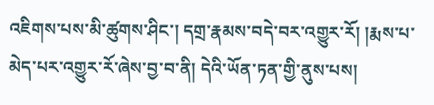འཇིགས་པས་མི་ཚུགས་ཤིང་། དགྲ་རྣམས་བདེ་བར་འགྱུར་རོ། །རྨས་པ་མེད་པར་འགྱུར་རོ་ཞེས་བྱ་བ་ནི། དེའི་ཡོན་ཏན་གྱི་ནུས་པས།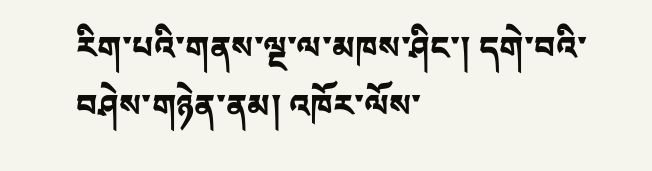རིག་པའི་གནས་ལྔ་ལ་མཁས་ཤིང་། དགེ་བའི་བཤེས་གཉེན་ནམ། འཁོར་ལོས་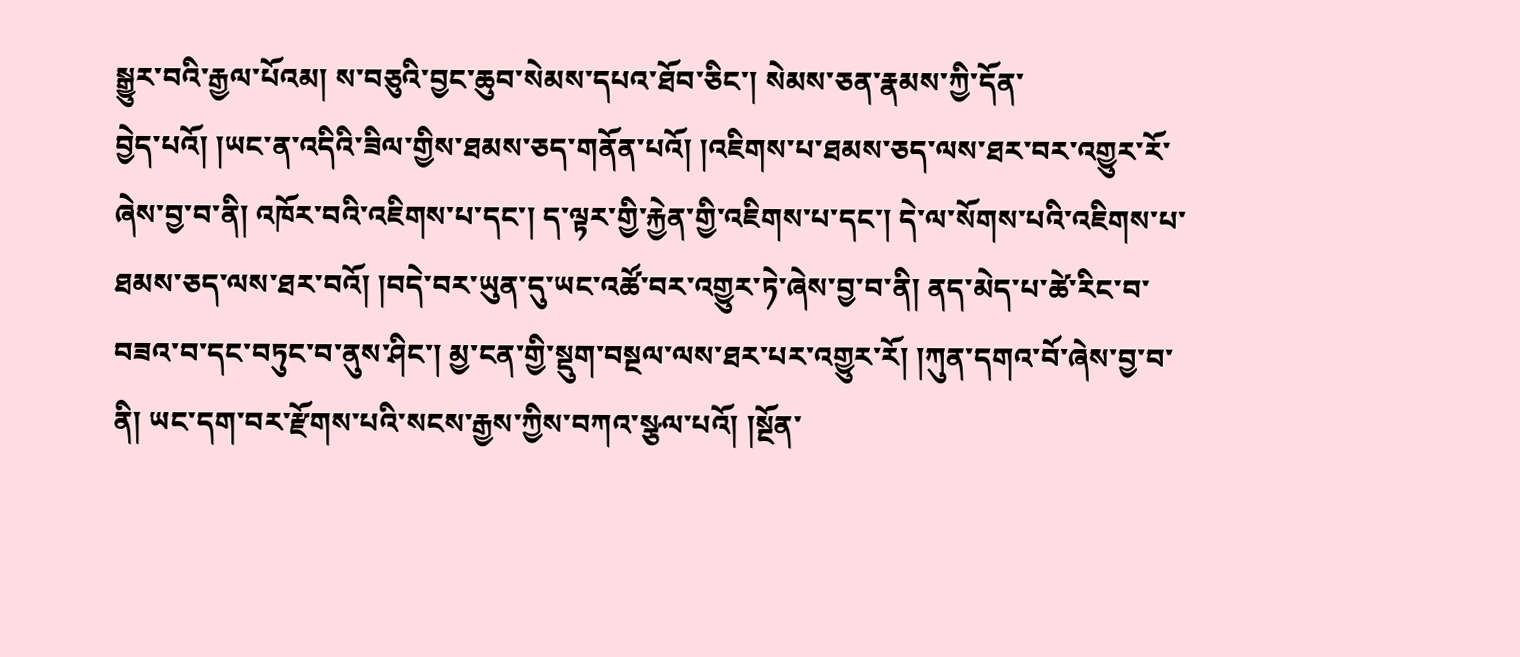སྒྱུར་བའི་རྒྱལ་པོའམ། ས་བཅུའི་བྱང་ཆུབ་སེམས་དཔའ་ཐོབ་ཅིང་། སེམས་ཅན་རྣམས་ཀྱི་དོན་
བྱེད་པའོ། །ཡང་ན་འདིའི་ཟིལ་གྱིས་ཐམས་ཅད་གནོན་པའོ། །འཇིགས་པ་ཐམས་ཅད་ལས་ཐར་བར་འགྱུར་རོ་ཞེས་བྱ་བ་ནི། འཁོར་བའི་འཇིགས་པ་དང་། ད་ལྟར་གྱི་རྐྱེན་གྱི་འཇིགས་པ་དང་། དེ་ལ་སོགས་པའི་འཇིགས་པ་ཐམས་ཅད་ལས་ཐར་བའོ། །བདེ་བར་ཡུན་དུ་ཡང་འཚོ་བར་འགྱུར་ཏེ་ཞེས་བྱ་བ་ནི། ནད་མེད་པ་ཚེ་རིང་བ་བཟའ་བ་དང་བཏུང་བ་ནུས་ཤིང་། མྱ་ངན་གྱི་སྡུག་བསྔལ་ལས་ཐར་པར་འགྱུར་རོ། །ཀུན་དགའ་བོ་ཞེས་བྱ་བ་ནི། ཡང་དག་བར་རྫོགས་པའི་སངས་རྒྱས་ཀྱིས་བཀའ་སྩལ་པའོ། །སྔོན་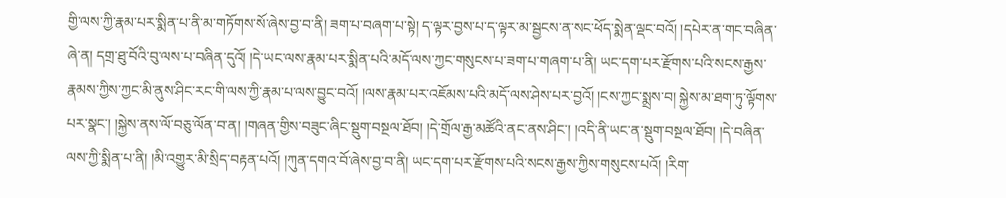གྱི་ལས་ཀྱི་རྣམ་པར་སྨིན་པ་ནི་མ་གཏོགས་སོ་ཞེས་བྱ་བ་ནི། ཟག་པ་བཞག་པ་སྟེ། ད་ལྟར་བྱས་པ་ད་ལྟར་མ་སྦྱངས་ན་སང་ཕོད་སྨེན་ལྡང་བའོ། །དཔེར་ན་གང་བཞིན་ཞེ་ན། དགྲ་ཐུ་བོའི་བུ་ལས་པ་བཞིན་དུའོ། །དེ་ཡང་ལས་རྣམ་པར་སྨིན་པའི་མདོ་ལས་ཀྱང་གསུངས་པ་ཟག་པ་གཞག་པ་ནི། ཡང་དག་པར་རྫོགས་པའི་སངས་རྒྱས་རྣམས་ཀྱིས་ཀྱང་མི་ནུས་ཤིང་རང་གི་ལས་ཀྱི་རྣམ་པ་ལས་བྱུང་བའོ། །ལས་རྣམ་པར་འཇོམས་པའི་མདོ་ལས་ཤེས་པར་བྱའོ། །ངས་ཀྱང་སྨྲས་བ། སྐྱེས་མ་ཐག་ཏུ་ལྟོགས་པར་སྣང་། །སྐྱེས་ནས་ལོ་བཅུ་ལོན་བ་ན། །གཞན་གྱིས་བཟུང་ཞིང་སྡུག་བསྔལ་ཐོབ། །དེ་གྲོལ་རྒྱ་མཚོའི་ནང་ནས་ཤིང་། །འདི་ནི་ཡང་ན་སྡུག་བསྔལ་ཐོབ། །དེ་བཞིན་ལས་ཀྱི་སྨིན་པ་ནི། །མི་འགྱུར་མི་སྲིད་བརྟན་པའོ། །ཀུན་དགའ་བོ་ཞེས་བྱ་བ་ནི། ཡང་དག་པར་རྫོགས་པའི་སངས་རྒྱས་ཀྱིས་གསུངས་པའོ། །རིག་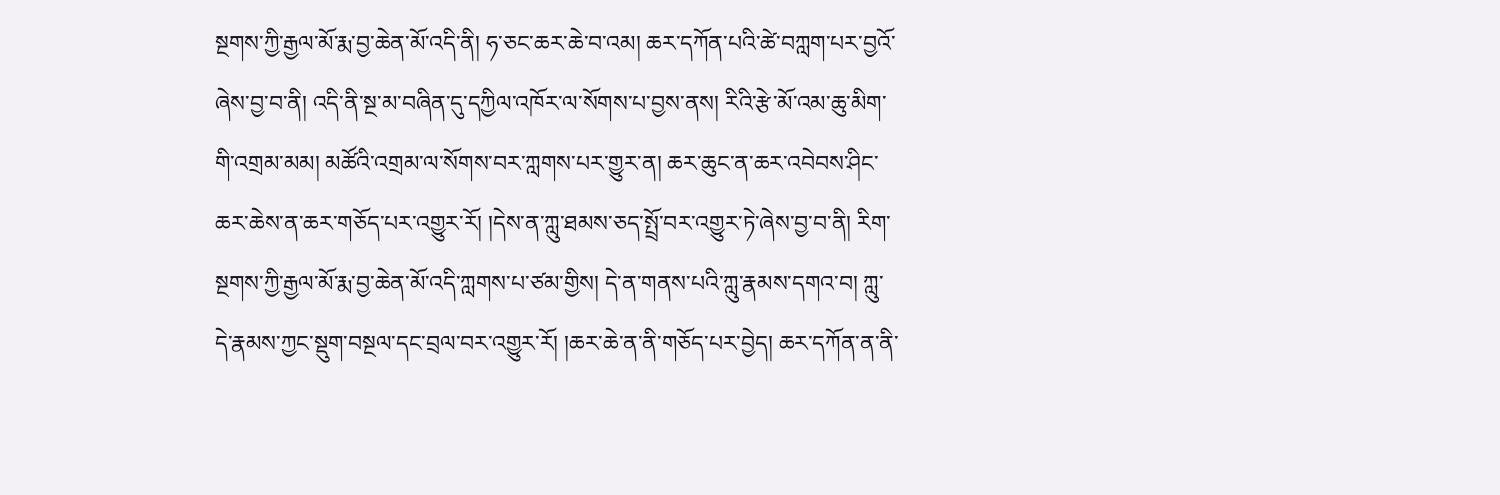སྔགས་ཀྱི་རྒྱལ་མོ་རྨ་བྱ་ཆེན་མོ་འདི་ནི། ཧ་ཅང་ཆར་ཆེ་བ་འམ། ཆར་དཀོན་པའི་ཚེ་བཀླག་པར་བྱའོ་ཞེས་བྱ་བ་ནི། འདི་ནི་སྔ་མ་བཞིན་དུ་དཀྱིལ་འཁོར་ལ་སོགས་པ་བྱས་ནས། རིའི་རྩེ་མོ་འམ་ཆུ་མིག་གི་འགྲམ་མམ། མཚོའི་འགྲམ་ལ་སོགས་བར་ཀླགས་པར་གྱུར་ན། ཆར་ཆུང་ན་ཆར་འབེབས་ཤིང་ཆར་ཆེས་ན་ཆར་གཅོད་པར་འགྱུར་རོ། །དེས་ན་ཀླུ་ཐམས་ཅད་སྤྲོ་བར་འགྱུར་ཏེ་ཞེས་བྱ་བ་ནི། རིག་སྔགས་ཀྱི་རྒྱལ་མོ་རྨ་བྱ་ཆེན་མོ་འདི་ཀླགས་པ་ཙམ་གྱིས། དེ་ན་གནས་པའི་ཀླུ་རྣམས་དགའ་བ། ཀླུ་དེ་རྣམས་ཀྱང་སྡུག་བསྔལ་དང་བྲལ་བར་འགྱུར་རོ། །ཆར་ཆེ་ན་ནི་གཅོད་པར་བྱེད། ཆར་དཀོན་ན་ནི་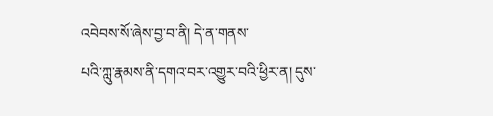འབེབས་སོ་ཞེས་བྱ་བ་ནི། དེ་ན་གནས་
པའི་ཀླུ་རྣམས་ནི་དགའ་བར་འགྱུར་བའི་ཕྱིར་ན། དུས་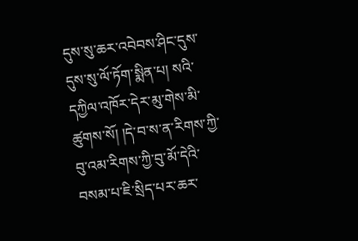དུས་སུ་ཆར་འབེབས་ཤིང་དུས་དུས་སུ་ལོ་ཏོག་སྨིན་པ། སའི་དཀྱིལ་འཁོར་དེར་མུ་གེས་མི་ཚུགས་སོ། །དེ་བ་ས་ན་རིགས་ཀྱི་བུ་འམ་རིགས་ཀྱི་བུ་མོ་དེའི་བསམ་པ་ཇི་སྲིད་པར་ཆར་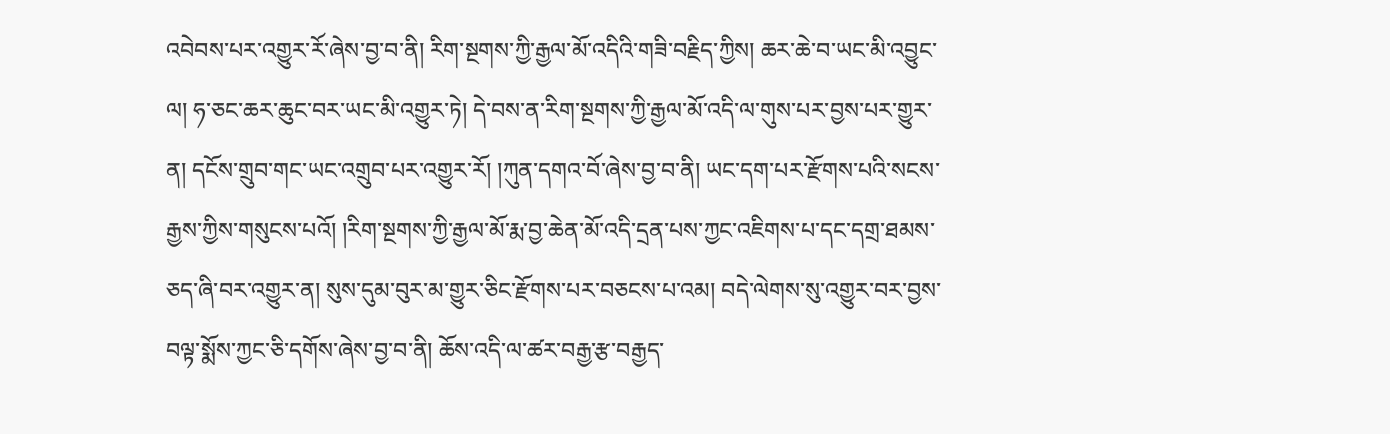འབེབས་པར་འགྱུར་རོ་ཞེས་བྱ་བ་ནི། རིག་སྔགས་ཀྱི་རྒྱལ་མོ་འདིའི་གཟི་བརྗིད་ཀྱིས། ཆར་ཆེ་བ་ཡང་མི་འབྱུང་ལ། ཧ་ཅང་ཆར་ཆུང་བར་ཡང་མི་འགྱུར་ཏེ། དེ་བས་ན་རིག་སྔགས་ཀྱི་རྒྱལ་མོ་འདི་ལ་གུས་པར་བྱས་པར་གྱུར་ན། དངོས་གྲུབ་གང་ཡང་འགྲུབ་པར་འགྱུར་རོ། །ཀུན་དགའ་བོ་ཞེས་བྱ་བ་ནི། ཡང་དག་པར་རྫོགས་པའི་སངས་རྒྱས་ཀྱིས་གསུངས་པའོ། །རིག་སྔགས་ཀྱི་རྒྱལ་མོ་རྨ་བྱ་ཆེན་མོ་འདི་དྲན་པས་ཀྱང་འཇིགས་པ་དང་དགྲ་ཐམས་ཅད་ཞི་བར་འགྱུར་ན། སུས་དུམ་བུར་མ་གྱུར་ཅིང་རྫོགས་པར་བཅངས་པ་འམ། བདེ་ལེགས་སུ་འགྱུར་བར་བྱས་བལྟ་སྨོས་ཀྱང་ཅི་དགོས་ཞེས་བྱ་བ་ནི། ཆོས་འདི་ལ་ཚར་བརྒྱ་རྩ་བརྒྱད་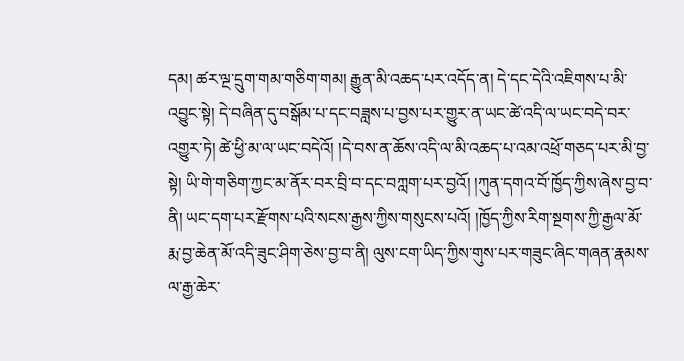དམ། ཚར་ལྔ་དྲུག་གམ་གཅིག་གམ། རྒྱུན་མི་འཆད་པར་འདོད་ན། དེ་དང་དེའི་འཇིགས་པ་མི་འབྱུང་སྟེ། དེ་བཞིན་དུ་བསྒོམ་པ་དང་བཟླས་པ་བྱས་པར་གྱུར་ན་ཡང་ཚེ་འདི་ལ་ཡང་བདེ་བར་འགྱུར་ཏེ། ཚེ་ཕྱི་མ་ལ་ཡང་བདེའོ། །དེ་བས་ན་ཆོས་འདི་ལ་མི་འཆད་པ་འམ་འཕྲོ་གཅད་པར་མི་བྱ་སྟེ། ཡི་གེ་གཅིག་ཀྱང་མ་ནོར་བར་བྲི་བ་དང་བཀླག་པར་བྱའོ། །ཀུན་དགའ་བོ་ཁྱོད་ཀྱིས་ཞེས་བྱ་བ་ནི། ཡང་དག་པར་རྫོགས་པའི་སངས་རྒྱས་ཀྱིས་གསུངས་པའོ། །ཁྱོད་ཀྱིས་རིག་སྔགས་ཀྱི་རྒྱལ་མོ་རྨ་བྱ་ཆེན་མོ་འདི་ཟུང་ཤིག་ཅེས་བྱ་བ་ནི། ལུས་ངག་ཡིད་ཀྱིས་གུས་པར་གཟུང་ཞིང་གཞན་རྣམས་ལ་རྒྱ་ཆེར་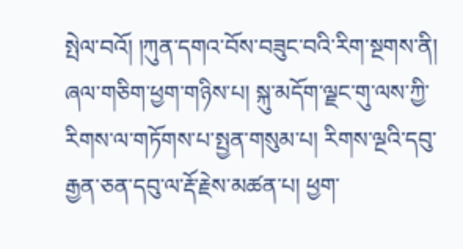སྤེལ་བའོ། །ཀུན་དགའ་བོས་བཟུང་བའི་རིག་སྔགས་ནི། ཞལ་གཅིག་ཕྱག་གཉིས་པ། སྐུ་མདོག་ལྗང་གུ་ལས་ཀྱི་རིགས་ལ་གཏོགས་པ་སྤྱན་གསུམ་པ། རིགས་ལྔའི་དབུ་རྒྱན་ཅན་དབུ་ལ་རྡོ་རྗེས་མཚན་པ། ཕྱག་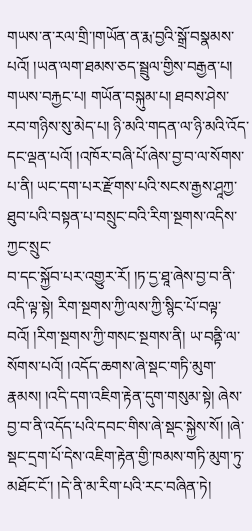གཡས་ན་རལ་གྲི་།གཡོན་ན་རྨ་བྱའི་སྒྲོ་བསྣམས་པའོ། །ཡན་ལག་ཐམས་ཅད་སྦྲུལ་གྱིས་བརྒྱན་པ། གཡས་བརྐྱང་པ། གཡོན་བསྐུམ་པ། ཐབས་ཤེས་རབ་གཉིས་སུ་མེད་པ། ཉི་མའི་གདན་ལ་ཉི་མའི་འོད་དང་ལྡན་པའོ། །འཁོར་བཞི་པོ་ཞེས་བྱ་བ་ལ་སོགས་པ་ནི། ཡང་དག་པར་རྫོགས་པའི་སངས་རྒྱས་ཤཱཀྱ་ཐུབ་པའི་བསྟན་པ་བསྲུང་བའི་རིག་སྔགས་འདིས་ཀྱང་སྲུང་
བ་དང་སྐྱོབ་པར་འགྱུར་རོ། །ཏ་དྱ་ཐཱ་ཞེས་བྱ་བ་ནི་འདི་ལྟ་སྟེ། རིག་སྔགས་ཀྱི་ལས་ཀྱི་སྙིང་པོ་བལྟ་བའོ། །རིག་སྔགས་ཀྱི་གསང་སྔགས་ནི། ཡ་བནྟི་ལ་སོགས་པའོ། །འདོད་ཆགས་ཞེ་སྡང་གཏི་མུག་རྣམས། །འདི་དག་འཇིག་རྟེན་དུག་གསུམ་སྟེ། ཞེས་བྱ་བ་ནི་འདོད་པའི་དབང་གིས་ཞེ་སྡང་སྐྱེས་སོ། །ཞེ་སྡང་དྲག་པོ་དེས་འཇིག་རྟེན་གྱི་ཁམས་གཏི་མུག་ཏུ་མཐོང་ངོ་། །དེ་ནི་མ་རིག་པའི་རང་བཞིན་ཏེ།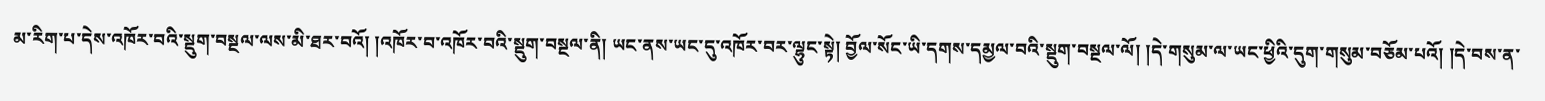མ་རིག་པ་དེས་འཁོར་བའི་སྡུག་བསྔལ་ལས་མི་ཐར་བའོ། །འཁོར་བ་འཁོར་བའི་སྡུག་བསྔལ་ནི། ཡང་ནས་ཡང་དུ་འཁོར་བར་ལྷུང་སྟེ། བྱོལ་སོང་ཡི་དགས་དམྱལ་བའི་སྡུག་བསྔལ་ལོ། །དེ་གསུམ་ལ་ཡང་ཕྱིའི་དུག་གསུམ་བཅོམ་པའོ། །དེ་བས་ན་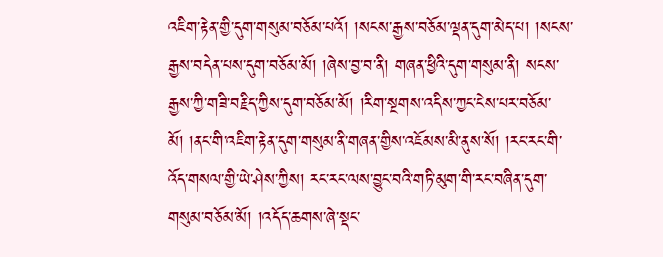འཇིག་རྟེན་གྱི་དུག་གསུམ་བཅོམ་པའོ། །སངས་རྒྱས་བཅོམ་ལྡན་དུག་མེད་པ། །སངས་རྒྱས་བདེན་པས་དུག་བཅོམ་མོ། །ཞེས་བྱ་བ་ནི། གཞན་ཕྱིའི་དུག་གསུམ་ནི། སངས་རྒྱས་ཀྱི་གཟི་བརྗིད་ཀྱིས་དུག་བཅོམ་མོ། །རིག་སྔགས་འདིས་ཀྱང་ངེས་པར་བཅོམ་མོ། །ནང་གི་འཇིག་རྟེན་དུག་གསུམ་ནི་གཞན་གྱིས་འཇོམས་མི་ནུས་སོ། །རང་རང་གི་འོད་གསལ་གྱི་ཡེ་ཤེས་ཀྱིས། རང་རང་ལས་བྱུང་བའི་གཏི་མུག་གི་རང་བཞིན་དུག་གསུམ་བཅོམ་མོ། །འདོད་ཆགས་ཞེ་སྡང་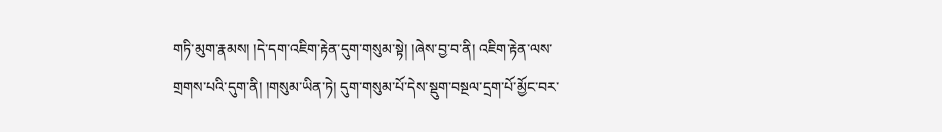གཏི་མུག་རྣམས། །དེ་དག་འཇིག་རྟེན་དུག་གསུམ་སྟེ། །ཞེས་བྱ་བ་ནི། འཇིག་རྟེན་ལས་གྲགས་པའི་དུག་ནི། །གསུམ་ཡིན་ཏེ། དུག་གསུམ་པོ་དེས་སྡུག་བསྔལ་དྲག་པོ་མྱོང་བར་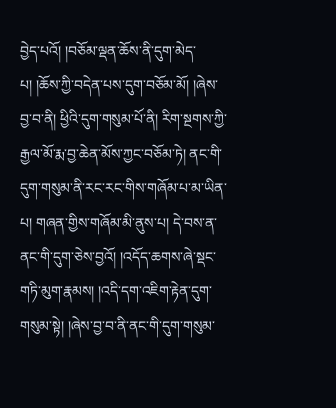བྱེད་པའོ། །བཅོམ་ལྡན་ཆོས་ནི་དུག་མེད་པ། །ཆོས་ཀྱི་བདེན་པས་དུག་བཅོམ་མོ། །ཞེས་བྱ་བ་ནི། ཕྱིའི་དུག་གསུམ་པོ་ནི། རིག་སྔགས་ཀྱི་རྒྱལ་མོ་རྨ་བྱ་ཆེན་མོས་ཀྱང་བཅོམ་ཏེ། ནང་གི་དུག་གསུམ་ནི་རང་རང་གིས་གཞོམ་པ་མ་ཡིན་པ། གཞན་གྱིས་གཞོམ་མི་ནུས་པ། དེ་བས་ན་ནང་གི་དུག་ཅེས་བྱའོ། །འདོད་ཆགས་ཞེ་སྡང་གཏི་མུག་རྣམས། །འདི་དག་འཇིག་རྟེན་དུག་གསུམ་སྟེ། །ཞེས་བྱ་བ་ནི་ནང་གི་དུག་གསུམ་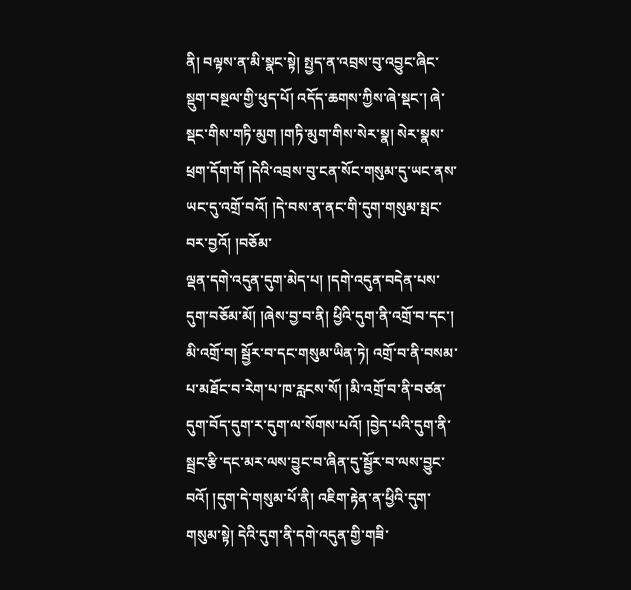ནི། བལྟས་ན་མི་སྣང་སྟེ། སྤྱད་ན་འབྲས་བུ་འབྱུང་ཞིང་སྡུག་བསྔལ་གྱི་ཕུད་པོ། འདོད་ཆགས་ཀྱིས་ཞེ་སྡང་། ཞེ་སྡང་གིས་གཏི་མུག །གཏི་མུག་གིས་སེར་སྣ། སེར་སྣས་ཕྲག་དོག་གོ །དེའི་འབྲས་བུ་ངན་སོང་གསུམ་དུ་ཡང་ནས་ཡང་དུ་འགྲོ་བའོ། །དེ་བས་ན་ནང་གི་དུག་གསུམ་སྤང་བར་བྱའོ། །བཅོམ་
ལྡན་དགེ་འདུན་དུག་མེད་པ། །དགེ་འདུན་བདེན་པས་དུག་བཅོམ་མོ། །ཞེས་བྱ་བ་ནི། ཕྱིའི་དུག་ནི་འགྲོ་བ་དང་། མི་འགྲོ་བ། སྦྱོར་བ་དང་གསུམ་ཡིན་ཏེ། འགྲོ་བ་ནི་བསམ་པ་མཐོང་བ་རེག་པ་ཁ་རླངས་སོ། །མི་འགྲོ་བ་ནི་བཙན་དུག་བོད་དུག་ར་དུག་ལ་སོགས་པའོ། །བྱེད་པའི་དུག་ནི་སྦྲང་རྩི་དང་མར་ལས་བྱུང་བ་ཞིན་དུ་སྦྱོར་བ་ལས་བྱུང་བའོ། །དུག་དེ་གསུམ་པོ་ནི། འཇིག་རྟེན་ན་ཕྱིའི་དུག་གསུམ་སྟེ། དེའི་དུག་ནི་དགེ་འདུན་གྱི་གཟི་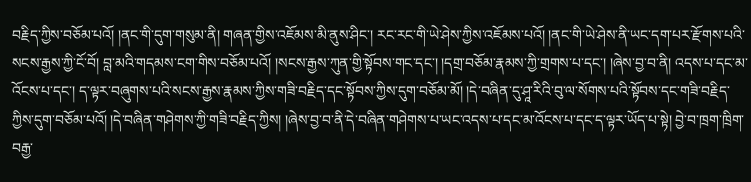བརྗིད་ཀྱིས་བཅོམ་པའོ། །ནང་གི་དུག་གསུམ་ནི། གཞན་གྱིས་འཇོམས་མི་ནུས་ཤིང་། རང་རང་གི་ཡེ་ཤེས་ཀྱིས་འཇོམས་པའོ། །ནང་གི་ཡེ་ཤེས་ནི་ཡང་དག་པར་རྫོགས་པའི་སངས་རྒྱས་ཀྱི་ངོ་བོ། བླ་མའི་གདམས་ངག་གིས་བཅོམ་པའོ། །སངས་རྒྱས་ཀུན་གྱི་སྟོབས་གང་དང་། །དགྲ་བཅོམ་རྣམས་ཀྱི་གྲགས་པ་དང་། །ཞེས་བྱ་བ་ནི། འདས་པ་དང་མ་འོངས་པ་དང་། ད་ལྟར་བཞུགས་པའི་སངས་རྒྱས་རྣམས་ཀྱིས་གཟི་བརྗིད་དང་སྟོབས་ཀྱིས་དུག་བཅོམ་མོ། །དེ་བཞིན་དུ་ཤཱ་རིའི་བུ་ལ་སོགས་པའི་སྟོབས་དང་གཟི་བརྗིད་ཀྱིས་དུག་བཅོམ་པའོ། །དེ་བཞིན་གཤེགས་ཀྱི་གཟི་བརྗིད་ཀྱིས། །ཞེས་བྱ་བ་ནི་དེ་བཞིན་གཤེགས་པ་ཡང་འདས་པ་དང་མ་འོངས་པ་དང་ད་ལྟར་ཡོད་པ་སྟེ། བྱེ་བ་ཁྲག་ཁྲིག་བརྒྱ་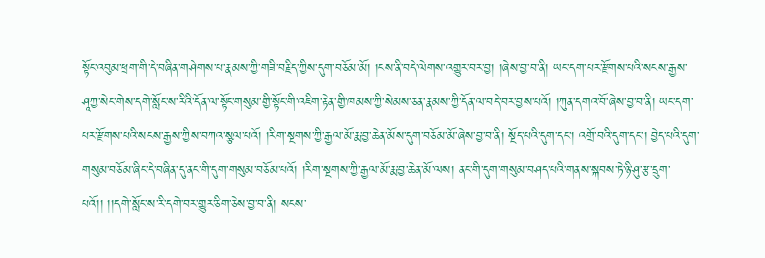སྟོང་འབུམ་ཕྲག་གི་དེ་བཞིན་གཤེགས་པ་རྣམས་ཀྱི་གཟི་བརྗིད་ཀྱིས་དུག་བཅོམ་མོ། །ངས་ནི་བདེ་ལེགས་འགྱུར་བར་བྱ། །ཞེས་བྱ་བ་ནི། ཡང་དག་པར་རྫོགས་པའི་སངས་རྒྱས་ཤཱཀྱ་སེང་གེས་དགེ་སློང་ས་རིའི་དོན་ལ་སྟོང་གསུམ་གྱི་སྟོང་གི་འཇིག་རྟེན་གྱི་ཁམས་ཀྱི་སེམས་ཅན་རྣམས་ཀྱི་དོན་ལ་བདེ་བར་བྱས་པའོ། །ཀུན་དགའ་བོ་ཞེས་བྱ་བ་ནི། ཡང་དག་པར་རྫོགས་པའི་སངས་རྒྱས་ཀྱིས་བཀའ་སྩལ་པའོ། །རིག་སྔགས་ཀྱི་རྒྱལ་མོ་རྨ་བྱ་ཆེན་མོས་དུག་བཅོམ་མོ་ཞེས་བྱ་བ་ནི། སྔོད་པའི་དུག་དང་། འགྲོ་བའི་དུག་དང་། བྱེད་པའི་དུག་གསུམ་བཅོམ་ཞིང་དེ་བཞིན་དུ་ནང་གི་དུག་གསུམ་བཅོམ་པའོ། །རིག་སྔགས་ཀྱི་རྒྱལ་མོ་རྨ་བྱ་ཆེན་མོ་ལས། ནང་གི་དུག་གསུམ་བཤད་པའི་གནས་སྐབས་ཏེ་ཉི་ཤུ་རྩ་དྲུག་པའོ།། །།དགེ་སློང་ས་རི་དགེ་བར་གྱུར་ཅིག་ཅེས་བྱ་བ་ནི། སངས་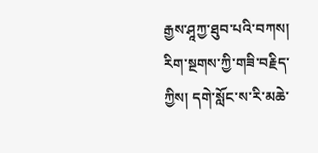རྒྱས་ཤཱཀྱ་ཐུབ་པའི་བཀས། རིག་སྔགས་ཀྱི་གཟི་བརྗིད་ཀྱིས། དགེ་སློང་ས་རི་མཆེ་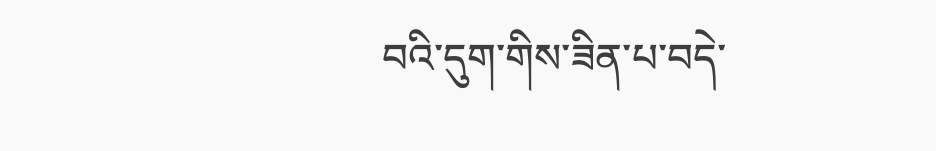བའི་དུག་གིས་ཟིན་པ་བདེ་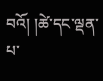བའོ། །ཚེ་དང་ལྡན་པ་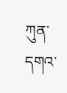ཀུན་དགའ་